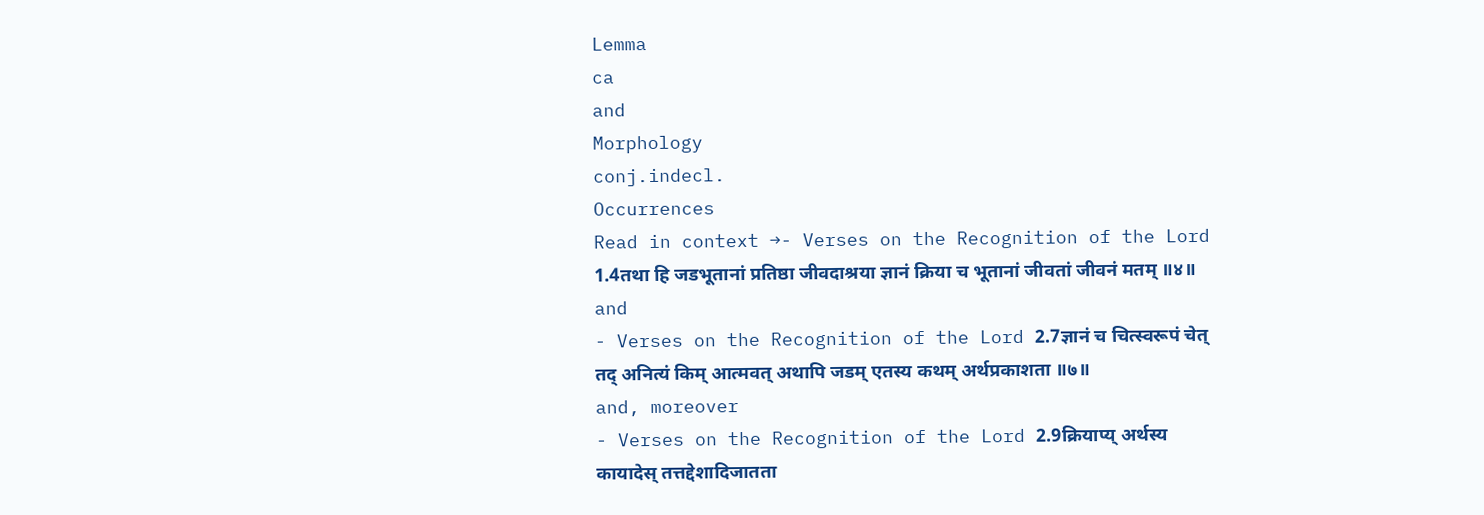Lemma
ca
and
Morphology
conj.indecl.
Occurrences
Read in context →- Verses on the Recognition of the Lord 1.4तथा हि जडभूतानां प्रतिष्ठा जीवदाश्रया ज्ञानं क्रिया च भूतानां जीवतां जीवनं मतम् ॥४॥
and
- Verses on the Recognition of the Lord 2.7ज्ञानं च चित्स्वरूपं चेत् तद् अनित्यं किम् आत्मवत् अथापि जडम् एतस्य कथम् अर्थप्रकाशता ॥७॥
and, moreover
- Verses on the Recognition of the Lord 2.9क्रियाप्य् अर्थस्य कायादेस् तत्तद्देशादिजातता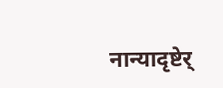नान्यादृष्टेर्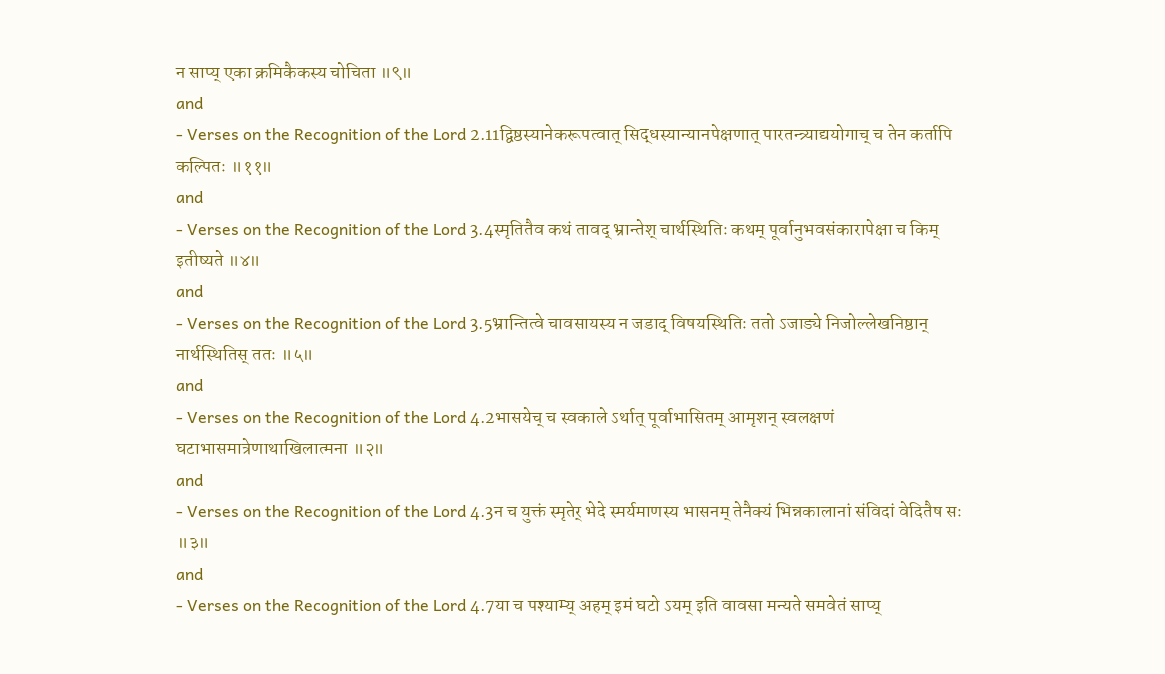न साप्य् एका क्रमिकैकस्य चोचिता ॥९॥
and
- Verses on the Recognition of the Lord 2.11द्विष्ठस्यानेकरूपत्वात् सिद्धस्यान्यानपेक्षणात् पारतन्त्र्याद्ययोगाच् च तेन कर्तापि कल्पितः ॥११॥
and
- Verses on the Recognition of the Lord 3.4स्मृतितैव कथं तावद् भ्रान्तेश् चार्थस्थितिः कथम् पूर्वानुभवसंकारापेक्षा च किम् इतीष्यते ॥४॥
and
- Verses on the Recognition of the Lord 3.5भ्रान्तित्वे चावसायस्य न जडाद् विषयस्थितिः ततो ऽजाड्ये निजोल्लेखनिष्ठान् नार्थस्थितिस् ततः ॥५॥
and
- Verses on the Recognition of the Lord 4.2भासयेच् च स्वकाले ऽर्थात् पूर्वाभासितम् आमृशन् स्वलक्षणं घटाभासमात्रेणाथाखिलात्मना ॥२॥
and
- Verses on the Recognition of the Lord 4.3न च युक्तं स्मृतेर् भेदे स्मर्यमाणस्य भासनम् तेनैक्यं भिन्नकालानां संविदां वेदितैष सः ॥३॥
and
- Verses on the Recognition of the Lord 4.7या च पश्याम्य् अहम् इमं घटो ऽयम् इति वावसा मन्यते समवेतं साप्य्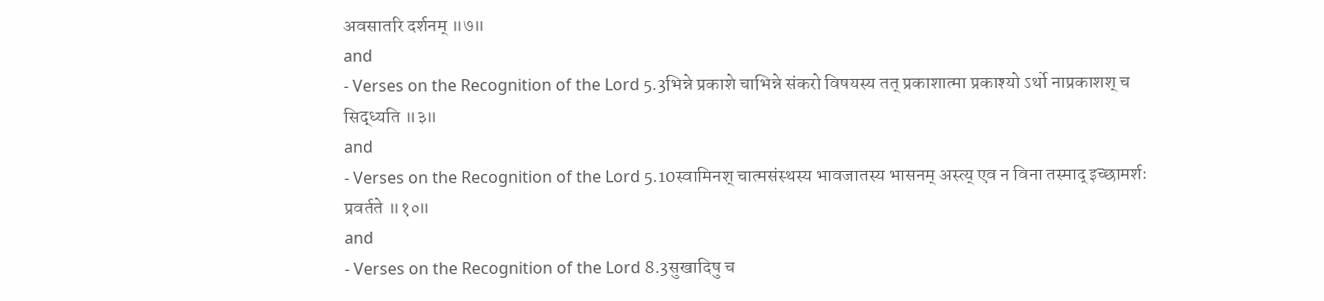अवसातरि दर्शनम् ॥७॥
and
- Verses on the Recognition of the Lord 5.3भिन्ने प्रकाशे चाभिन्ने संकरो विषयस्य तत् प्रकाशात्मा प्रकाश्यो ऽर्थो नाप्रकाशश् च सिद्ध्यति ॥३॥
and
- Verses on the Recognition of the Lord 5.10स्वामिनश् चात्मसंस्थस्य भावजातस्य भासनम् अस्त्य् एव न विना तस्माद् इच्छामर्शः प्रवर्तते ॥१०॥
and
- Verses on the Recognition of the Lord 8.3सुखादिषु च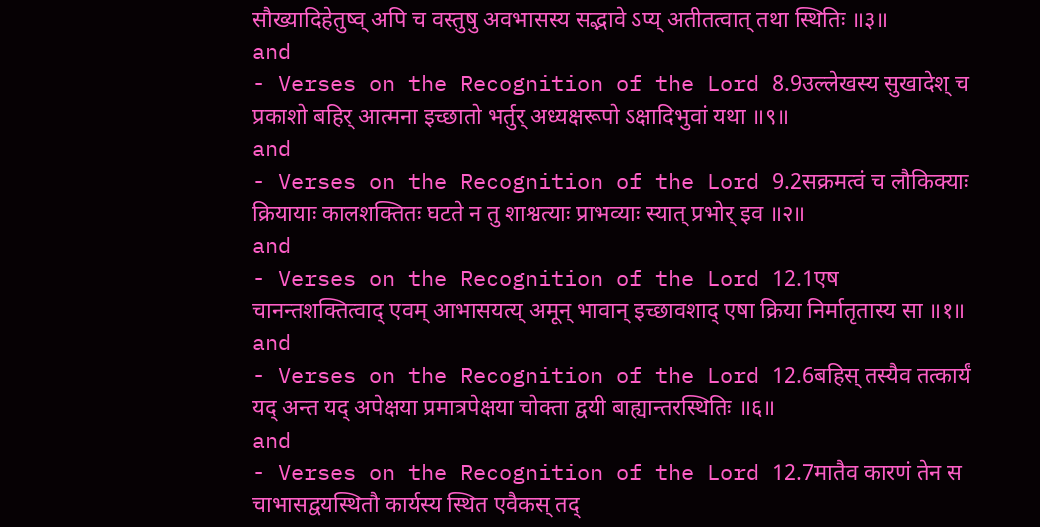सौख्यादिहेतुष्व् अपि च वस्तुषु अवभासस्य सद्भावे ऽप्य् अतीतत्वात् तथा स्थितिः ॥३॥
and
- Verses on the Recognition of the Lord 8.9उल्लेखस्य सुखादेश् च प्रकाशो बहिर् आत्मना इच्छातो भर्तुर् अध्यक्षरूपो ऽक्षादिभुवां यथा ॥९॥
and
- Verses on the Recognition of the Lord 9.2सक्रमत्वं च लौकिक्याः क्रियायाः कालशक्तितः घटते न तु शाश्वत्याः प्राभव्याः स्यात् प्रभोर् इव ॥२॥
and
- Verses on the Recognition of the Lord 12.1एष चानन्तशक्तित्वाद् एवम् आभासयत्य् अमून् भावान् इच्छावशाद् एषा क्रिया निर्मातृतास्य सा ॥१॥
and
- Verses on the Recognition of the Lord 12.6बहिस् तस्यैव तत्कार्यं यद् अन्त यद् अपेक्षया प्रमात्रपेक्षया चोक्ता द्वयी बाह्यान्तरस्थितिः ॥६॥
and
- Verses on the Recognition of the Lord 12.7मातैव कारणं तेन स चाभासद्वयस्थितौ कार्यस्य स्थित एवैकस् तद्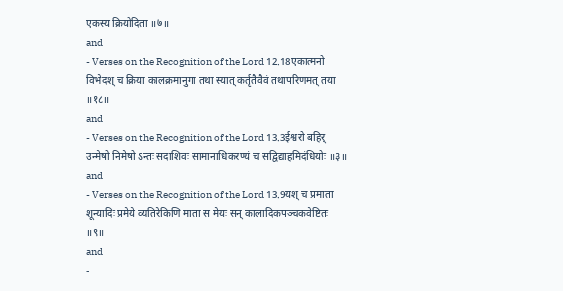एकस्य क्रियोदिता ॥७॥
and
- Verses on the Recognition of the Lord 12.18एकात्मनो विभेदश् च क्रिया कालक्रमानुगा तथा स्यात् कर्तृतैवैवं तथापरिणमत् तया ॥१८॥
and
- Verses on the Recognition of the Lord 13.3ईश्वरो बहिर् उन्मेषो निमेषो ऽन्तः सदाशिवः सामानाधिकरण्यं च सद्विद्याहमिदंधियोः ॥३॥
and
- Verses on the Recognition of the Lord 13.9यश् च प्रमाता शून्यादिः प्रमेये व्यतिरेकिणि माता स मेयः सन् कालादिकपञ्चकवेष्टितः ॥९॥
and
-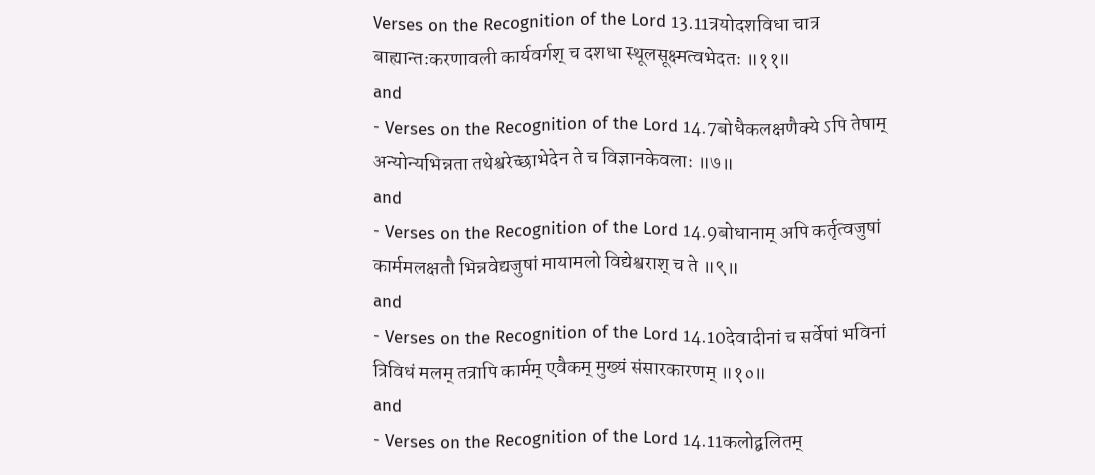Verses on the Recognition of the Lord 13.11त्रयोदशविधा चात्र बाह्यान्तःकरणावली कार्यवर्गश् च दशधा स्थूलसूक्ष्मत्वभेदतः ॥११॥
and
- Verses on the Recognition of the Lord 14.7बोधैकलक्षणैक्ये ऽपि तेषाम् अन्योन्यभिन्नता तथेश्वरेच्छाभेदेन ते च विज्ञानकेवलाः ॥७॥
and
- Verses on the Recognition of the Lord 14.9बोधानाम् अपि कर्तृत्वजुषां कार्ममलक्षतौ भिन्नवेद्यजुषां मायामलो विद्येश्वराश् च ते ॥९॥
and
- Verses on the Recognition of the Lord 14.10देवादीनां च सर्वेषां भविनां त्रिविधं मलम् तत्रापि कार्मम् एवैकम् मुख्यं संसारकारणम् ॥१०॥
and
- Verses on the Recognition of the Lord 14.11कलोद्बलितम्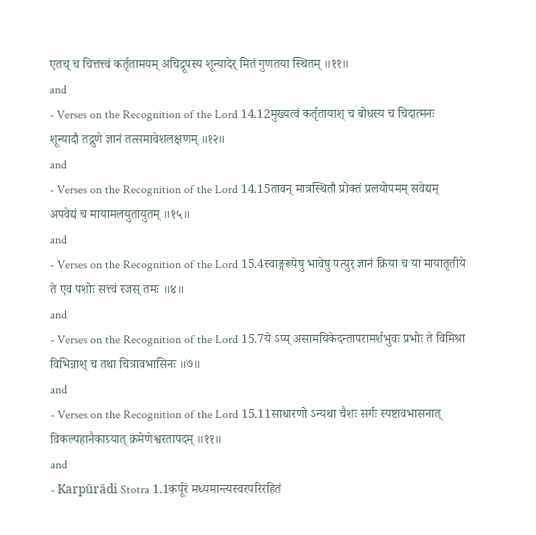एतच् च चित्तत्त्वं कर्तृतामयम् अचिद्रूपस्य शून्यादेर् मितं गुणतया स्थितम् ॥११॥
and
- Verses on the Recognition of the Lord 14.12मुख्यत्वं कर्तृतायाश् च बोधस्य च चिदात्मनः शून्यादौ तद्गुणे ज्ञानं तत्समावेशलक्षणम् ॥१२॥
and
- Verses on the Recognition of the Lord 14.15तावन् मात्रस्थितौ प्रोक्तं प्रलयोपमम् सवेद्यम् अपवेद्यं च मायामलयुतायुतम् ॥१५॥
and
- Verses on the Recognition of the Lord 15.4स्वाङ्गरूपेषु भावेषु पत्युर् ज्ञानं क्रिया च या मायातृतीये ते एव पशोः सत्त्वं रजस् तमः ॥४॥
and
- Verses on the Recognition of the Lord 15.7ये ऽप्य् असामयिकेदन्तापरामर्शभुवः प्रभोः ते विमिश्रा विभिन्नाश् च तथा चित्रावभासिनः ॥७॥
and
- Verses on the Recognition of the Lord 15.11साधारणो ऽन्यथा चैशः सर्गः स्पष्टावभासनात् विकल्पहानैकाग्र्यात् क्रमेणेश्वरतापदम् ॥११॥
and
- Karpūrādi Stotra 1.1कर्पूरं मध्यमान्त्यस्वरपरिरहितं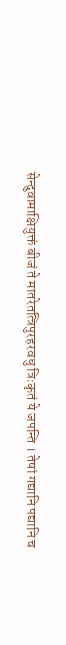सेन्दुवामाक्षियुक्तं बीजं ते मातरेतत्त्रिपुरहरवधु त्रिःकृतं ये जपन्ति । तेषां गद्यानि पद्यानि च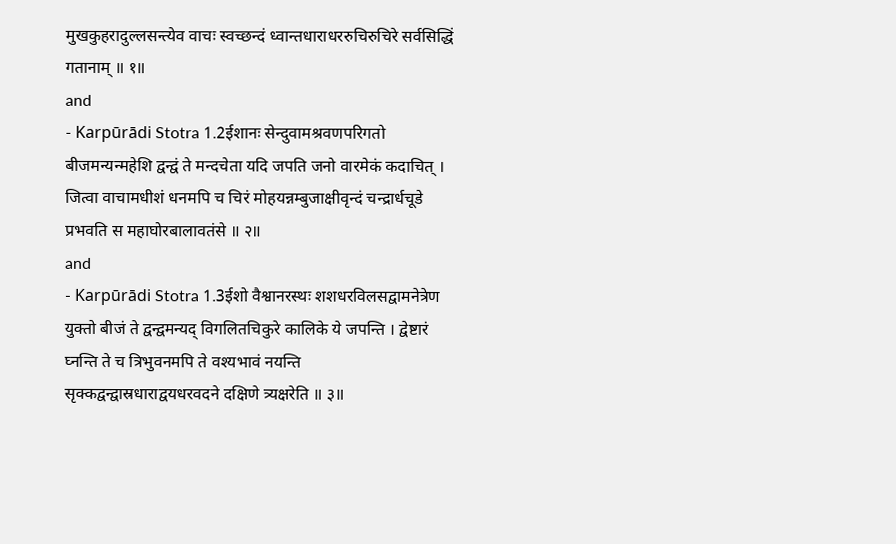मुखकुहरादुल्लसन्त्येव वाचः स्वच्छन्दं ध्वान्तधाराधररुचिरुचिरे सर्वसिद्धिं गतानाम् ॥ १॥
and
- Karpūrādi Stotra 1.2ईशानः सेन्दुवामश्रवणपरिगतो बीजमन्यन्महेशि द्वन्द्वं ते मन्दचेता यदि जपति जनो वारमेकं कदाचित् । जित्वा वाचामधीशं धनमपि च चिरं मोहयन्नम्बुजाक्षीवृन्दं चन्द्रार्धचूडे प्रभवति स महाघोरबालावतंसे ॥ २॥
and
- Karpūrādi Stotra 1.3ईशो वैश्वानरस्थः शशधरविलसद्वामनेत्रेण युक्तो बीजं ते द्वन्द्वमन्यद् विगलितचिकुरे कालिके ये जपन्ति । द्वेष्टारं घ्नन्ति ते च त्रिभुवनमपि ते वश्यभावं नयन्ति सृक्कद्वन्द्वास्रधाराद्वयधरवदने दक्षिणे त्र्यक्षरेति ॥ ३॥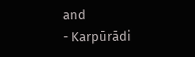and
- Karpūrādi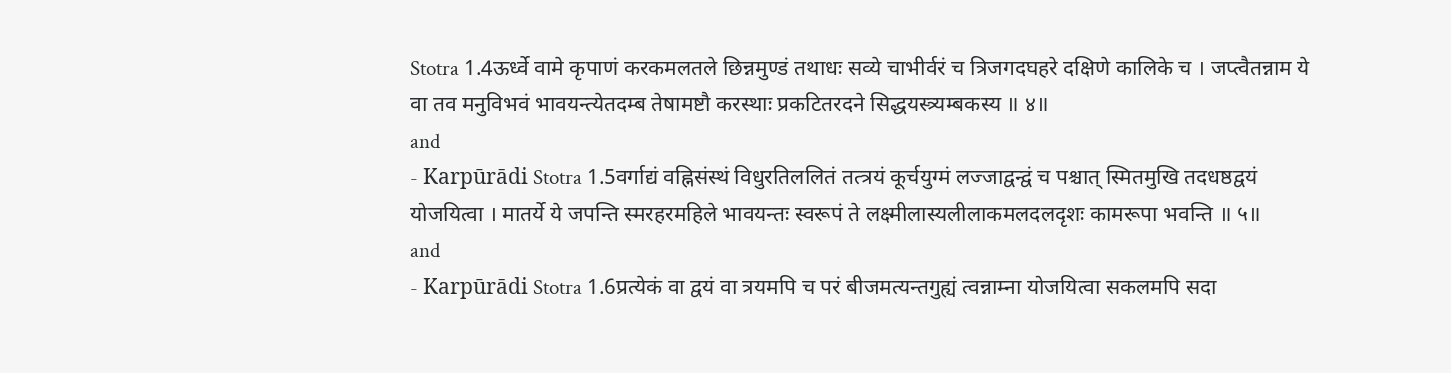Stotra 1.4ऊर्ध्वे वामे कृपाणं करकमलतले छिन्नमुण्डं तथाधः सव्ये चाभीर्वरं च त्रिजगदघहरे दक्षिणे कालिके च । जप्त्वैतन्नाम ये वा तव मनुविभवं भावयन्त्येतदम्ब तेषामष्टौ करस्थाः प्रकटितरदने सिद्धयस्त्र्यम्बकस्य ॥ ४॥
and
- Karpūrādi Stotra 1.5वर्गाद्यं वह्निसंस्थं विधुरतिललितं तत्त्रयं कूर्चयुग्मं लज्जाद्वन्द्वं च पश्चात् स्मितमुखि तदधष्ठद्वयं योजयित्वा । मातर्ये ये जपन्ति स्मरहरमहिले भावयन्तः स्वरूपं ते लक्ष्मीलास्यलीलाकमलदलदृशः कामरूपा भवन्ति ॥ ५॥
and
- Karpūrādi Stotra 1.6प्रत्येकं वा द्वयं वा त्रयमपि च परं बीजमत्यन्तगुह्यं त्वन्नाम्ना योजयित्वा सकलमपि सदा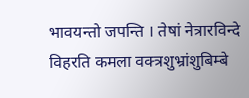भावयन्तो जपन्ति । तेषां नेत्रारविन्दे विहरति कमला वक्त्रशुभ्रांशुबिम्बे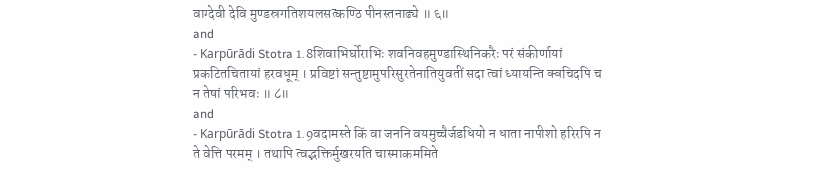वाग्देवी देवि मुण्डस्रगतिशयलसत्कण्ठि पीनस्तनाढ्ये ॥ ६॥
and
- Karpūrādi Stotra 1.8शिवाभिर्घोराभिः शवनिवहमुण्डास्थिनिकरैः परं संकीर्णायां प्रकटितचितायां हरवधूम् । प्रविष्टां सन्तुष्टामुपरिसुरतेनातियुवतीं सदा त्वां ध्यायन्ति क्वचिदपि च न तेषां परिभवः ॥ ८॥
and
- Karpūrādi Stotra 1.9वदामस्ते किं वा जननि वयमुच्चैर्जडधियो न धाता नापीशो हरिरपि न ते वेत्ति परमम् । तथापि त्वद्भक्तिर्मुखरयति चास्माकममिते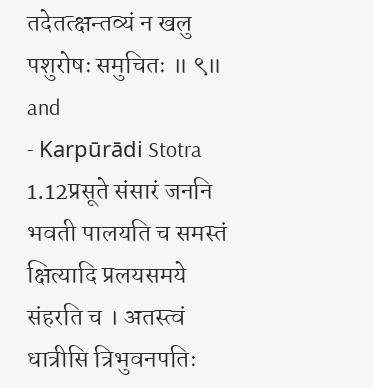तदेतत्क्षन्तव्यं न खलु पशुरोषः समुचितः ॥ ९॥
and
- Karpūrādi Stotra 1.12प्रसूते संसारं जननि भवती पालयति च समस्तं क्षित्यादि प्रलयसमये संहरति च । अतस्त्वं धात्रीसि त्रिभुवनपतिः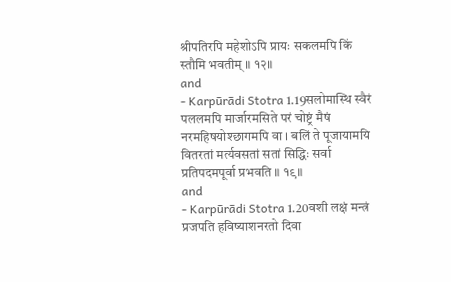श्रीपतिरपि महेशोऽपि प्रायः सकलमपि किं स्तौमि भवतीम् ॥ १२॥
and
- Karpūrādi Stotra 1.19सलोमास्थि स्वैरं पललमपि मार्जारमसिते परं चोष्ट्रं मैषं नरमहिषयोश्छागमपि वा । बलिं ते पूजायामयि वितरतां मर्त्यवसतां सतां सिद्धिः सर्वा प्रतिपदमपूर्वा प्रभवति ॥ १९॥
and
- Karpūrādi Stotra 1.20वशी लक्षं मन्त्रं प्रजपति हविष्याशनरतो दिवा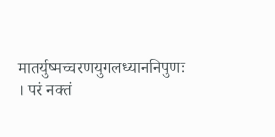मातर्युष्मच्चरणयुगलध्याननिपुणः । परं नक्तं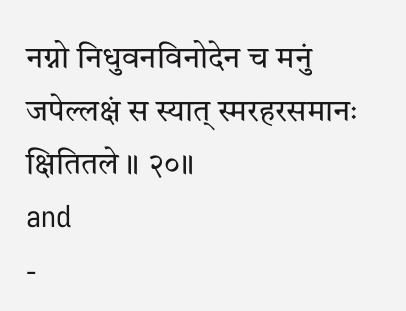नग्नो निधुवनविनोदेन च मनुं जपेल्लक्षं स स्यात् स्मरहरसमानः क्षितितले ॥ २०॥
and
-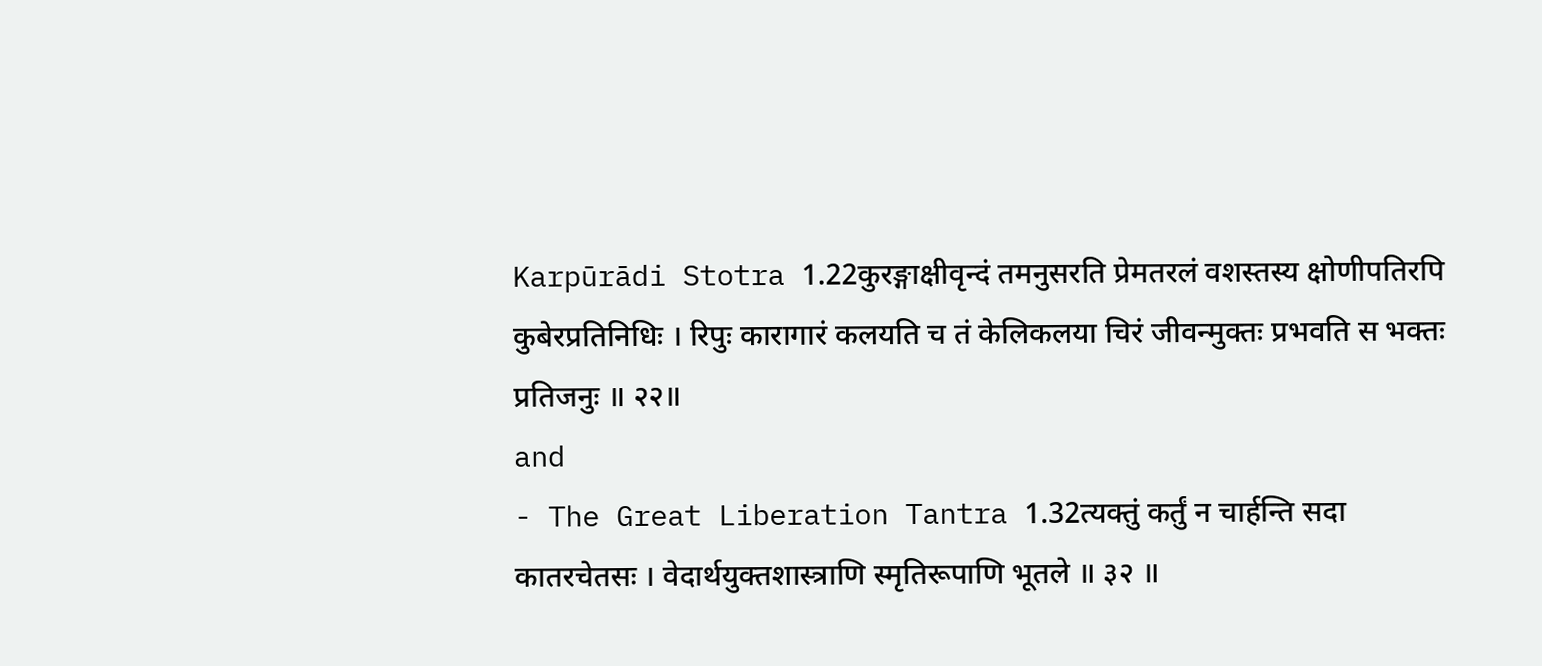Karpūrādi Stotra 1.22कुरङ्गाक्षीवृन्दं तमनुसरति प्रेमतरलं वशस्तस्य क्षोणीपतिरपि कुबेरप्रतिनिधिः । रिपुः कारागारं कलयति च तं केलिकलया चिरं जीवन्मुक्तः प्रभवति स भक्तः प्रतिजनुः ॥ २२॥
and
- The Great Liberation Tantra 1.32त्यक्तुं कर्तुं न चार्हन्ति सदा कातरचेतसः । वेदार्थयुक्तशास्त्राणि स्मृतिरूपाणि भूतले ॥ ३२ ॥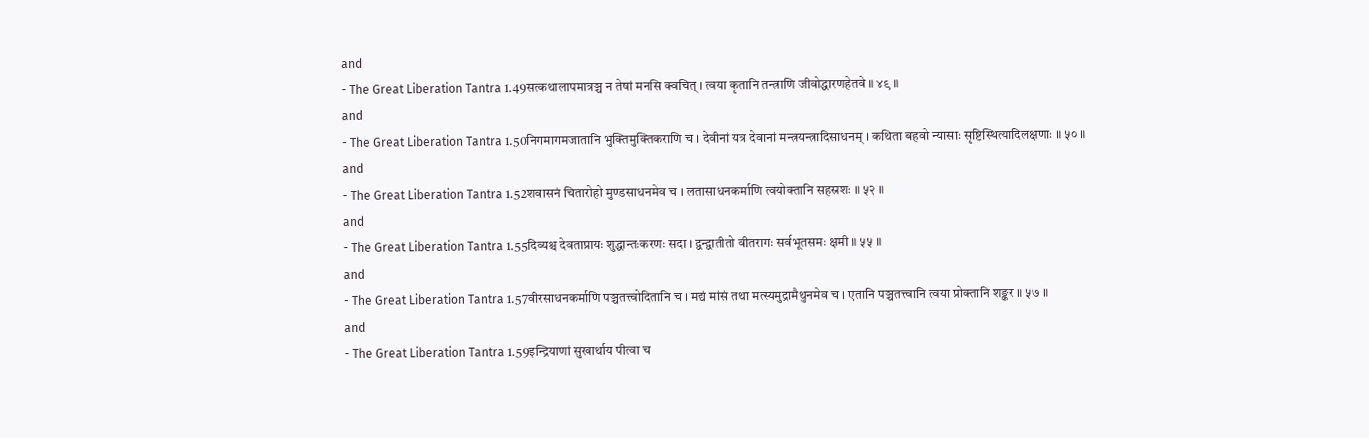and
- The Great Liberation Tantra 1.49सत्कथालापमात्रञ्च न तेषां मनसि क्वचित् । त्वया कृतानि तन्त्राणि जीवोद्धारणहेतवे ॥ ४९ ॥
and
- The Great Liberation Tantra 1.50निगमागमजातानि भुक्तिमुक्तिकराणि च । देवीनां यत्र देवानां मन्त्रयन्त्रादिसाधनम् । कथिता बहवो न्यासाः सृष्टिस्थित्यादिलक्षणाः ॥ ५० ॥
and
- The Great Liberation Tantra 1.52शवासनं चितारोहो मुण्डसाधनमेव च । लतासाधनकर्माणि त्वयोक्तानि सहस्रशः ॥ ५२ ॥
and
- The Great Liberation Tantra 1.55दिव्यश्च देवताप्रायः शुद्धान्तःकरणः सदा । द्वन्द्वातीतो वीतरागः सर्वभूतसमः क्षमी ॥ ५५ ॥
and
- The Great Liberation Tantra 1.57वीरसाधनकर्माणि पञ्चतत्त्वोदितानि च । मद्यं मांसं तथा मत्स्यमुद्रामैथुनमेव च । एतानि पञ्चतत्त्वानि त्वया प्रोक्तानि शङ्कर ॥ ५७ ॥
and
- The Great Liberation Tantra 1.59इन्द्रियाणां सुखार्थाय पीत्वा च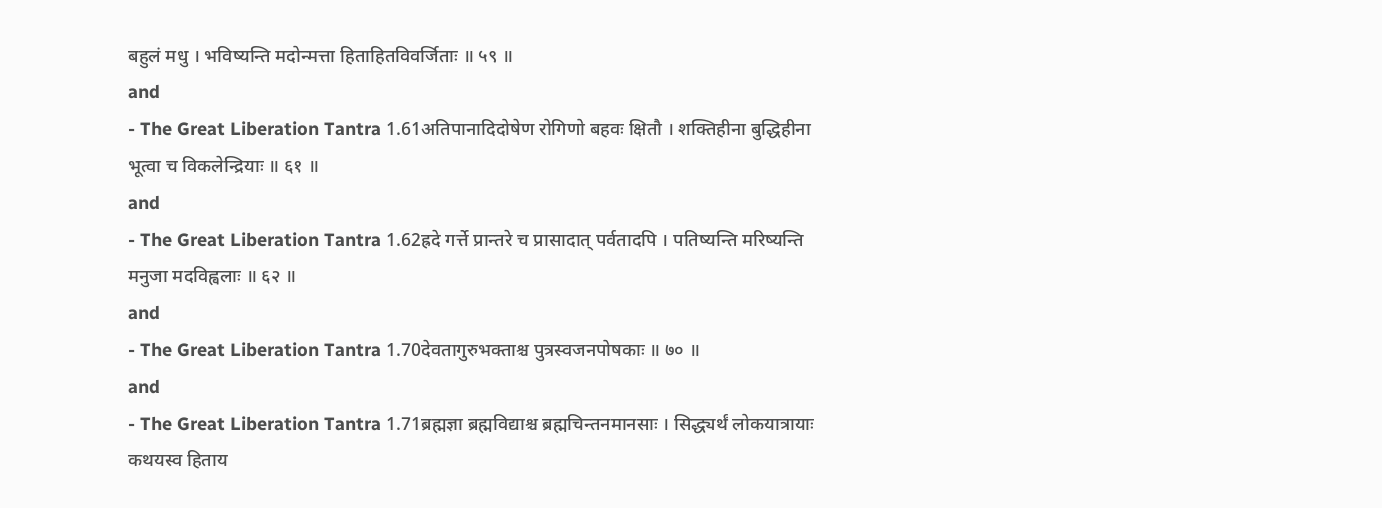बहुलं मधु । भविष्यन्ति मदोन्मत्ता हिताहितविवर्जिताः ॥ ५९ ॥
and
- The Great Liberation Tantra 1.61अतिपानादिदोषेण रोगिणो बहवः क्षितौ । शक्तिहीना बुद्धिहीना भूत्वा च विकलेन्द्रियाः ॥ ६१ ॥
and
- The Great Liberation Tantra 1.62ह्रदे गर्त्ते प्रान्तरे च प्रासादात् पर्वतादपि । पतिष्यन्ति मरिष्यन्ति मनुजा मदविह्वलाः ॥ ६२ ॥
and
- The Great Liberation Tantra 1.70देवतागुरुभक्ताश्च पुत्रस्वजनपोषकाः ॥ ७० ॥
and
- The Great Liberation Tantra 1.71ब्रह्मज्ञा ब्रह्मविद्याश्च ब्रह्मचिन्तनमानसाः । सिद्ध्यर्थं लोकयात्रायाः कथयस्व हिताय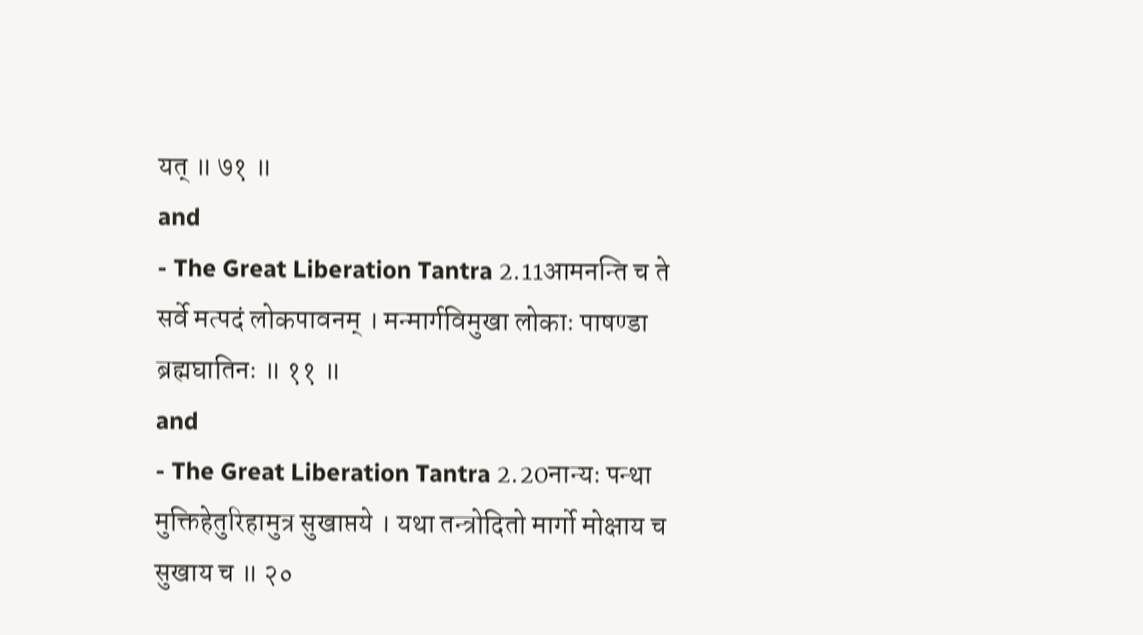यत् ॥ ७१ ॥
and
- The Great Liberation Tantra 2.11आमनन्ति च ते सर्वे मत्पदं लोकपावनम् । मन्मार्गविमुखा लोकाः पाषण्डा ब्रह्मघातिनः ॥ ११ ॥
and
- The Great Liberation Tantra 2.20नान्यः पन्था मुक्तिहेतुरिहामुत्र सुखाप्तये । यथा तन्त्रोदितो मार्गो मोक्षाय च सुखाय च ॥ २०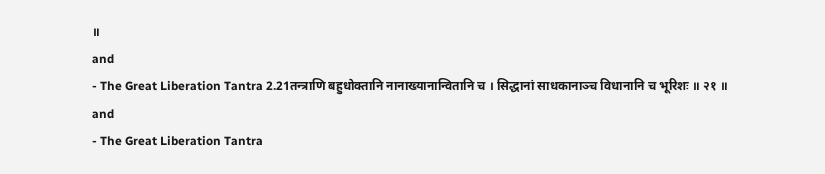॥
and
- The Great Liberation Tantra 2.21तन्त्राणि बहुधोक्तानि नानाख्यानान्वितानि च । सिद्धानां साधकानाञ्च विधानानि च भूरिशः ॥ २१ ॥
and
- The Great Liberation Tantra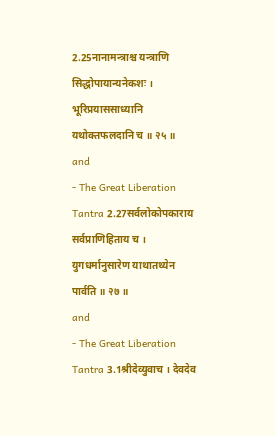2.25नानामन्त्राश्च यन्त्राणि सिद्धोपायान्यनेकशः । भूरिप्रयाससाध्यानि यथोक्तफलदानि च ॥ २५ ॥
and
- The Great Liberation Tantra 2.27सर्वलोकोपकाराय सर्वप्राणिहिताय च । युगधर्मानुसारेण याथातथ्येन पार्वति ॥ २७ ॥
and
- The Great Liberation Tantra 3.1श्रीदेव्युवाच । देवदेव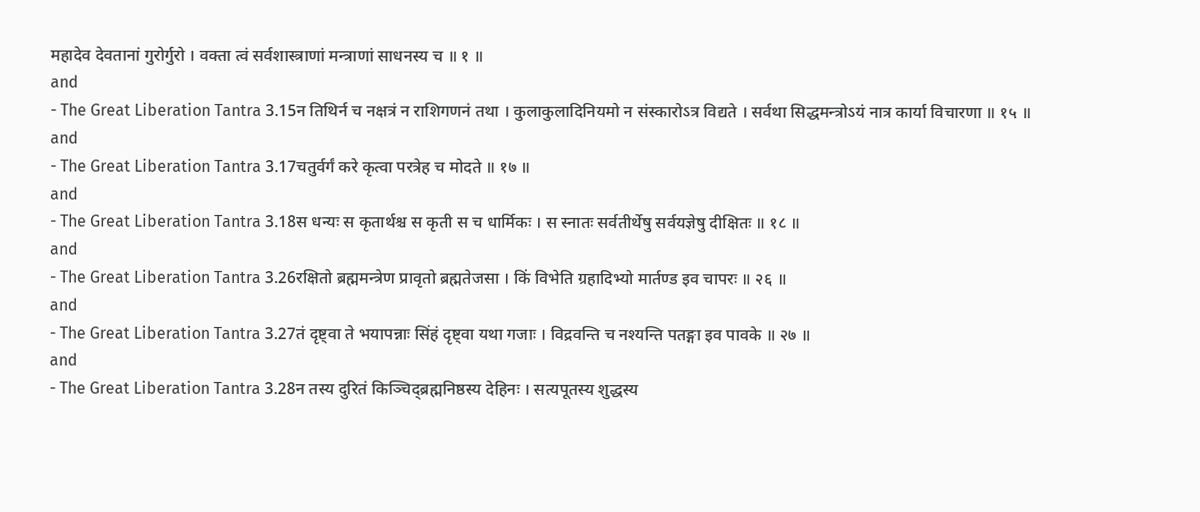महादेव देवतानां गुरोर्गुरो । वक्ता त्वं सर्वशास्त्राणां मन्त्राणां साधनस्य च ॥ १ ॥
and
- The Great Liberation Tantra 3.15न तिथिर्न च नक्षत्रं न राशिगणनं तथा । कुलाकुलादिनियमो न संस्कारोऽत्र विद्यते । सर्वथा सिद्धमन्त्रोऽयं नात्र कार्या विचारणा ॥ १५ ॥
and
- The Great Liberation Tantra 3.17चतुर्वर्गं करे कृत्वा परत्रेह च मोदते ॥ १७ ॥
and
- The Great Liberation Tantra 3.18स धन्यः स कृतार्थश्च स कृती स च धार्मिकः । स स्नातः सर्वतीर्थेषु सर्वयज्ञेषु दीक्षितः ॥ १८ ॥
and
- The Great Liberation Tantra 3.26रक्षितो ब्रह्ममन्त्रेण प्रावृतो ब्रह्मतेजसा । किं विभेति ग्रहादिभ्यो मार्तण्ड इव चापरः ॥ २६ ॥
and
- The Great Liberation Tantra 3.27तं दृष्ट्वा ते भयापन्नाः सिंहं दृष्ट्वा यथा गजाः । विद्रवन्ति च नश्यन्ति पतङ्गा इव पावके ॥ २७ ॥
and
- The Great Liberation Tantra 3.28न तस्य दुरितं किञ्चिद्ब्रह्मनिष्ठस्य देहिनः । सत्यपूतस्य शुद्धस्य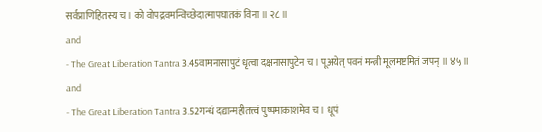सर्वप्राणिहितस्य च । को वोपद्रवमन्विच्छेदात्मापघातकं विना ॥ २८ ॥
and
- The Great Liberation Tantra 3.45वामनासापुटं धृत्वा दक्षनासापुटेन च । पूअयेत् पवनं मन्त्री मूलमष्टमितं जपन् ॥ ४५ ॥
and
- The Great Liberation Tantra 3.52गन्धं दद्यान्महीतत्त्वं पुष्पमाकाशमेव च । धूपं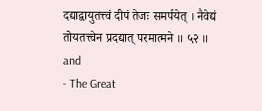दद्याद्वायुतत्त्वं दीपं तेजः समर्पयेत् । नैवेद्यं तोयतत्त्वेन प्रदद्यात् परमात्मने ॥ ५२ ॥
and
- The Great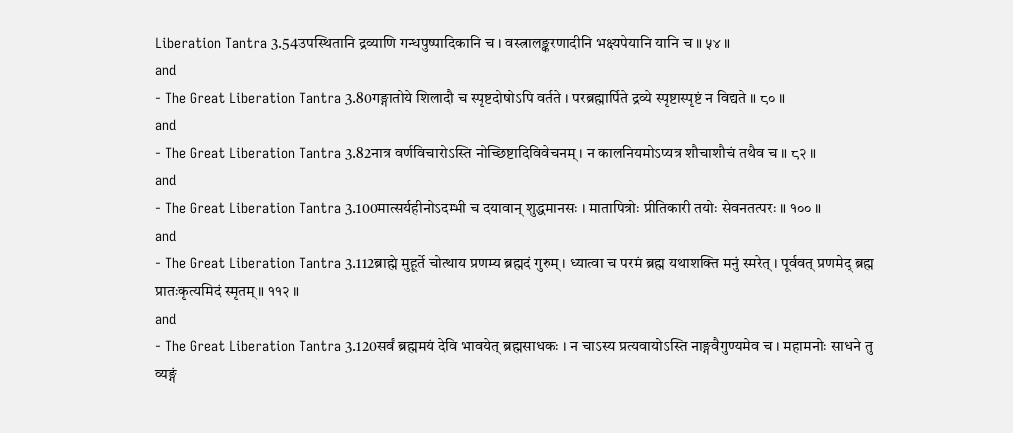Liberation Tantra 3.54उपस्थितानि द्रव्याणि गन्धपुष्पादिकानि च । वस्त्रालङ्करणादीनि भक्ष्यपेयानि यानि च ॥ ५४ ॥
and
- The Great Liberation Tantra 3.80गङ्गातोये शिलादौ च स्पृष्टदोषोऽपि वर्तते । परब्रह्मार्पिते द्रव्ये स्पृष्टास्पृष्टं न विद्यते ॥ ८० ॥
and
- The Great Liberation Tantra 3.82नात्र वर्णविचारोऽस्ति नोच्छिष्टादिविवेचनम् । न कालनियमोऽप्यत्र शौचाशौचं तथैव च ॥ ८२ ॥
and
- The Great Liberation Tantra 3.100मात्सर्यहीनोऽदम्भी च दयावान् शुद्धमानसः । मातापित्रोः प्रीतिकारी तयोः सेवनतत्परः ॥ १०० ॥
and
- The Great Liberation Tantra 3.112ब्राह्मे मुहूर्ते चोत्थाय प्रणम्य ब्रह्मदं गुरुम् । ध्यात्वा च परमं ब्रह्म यथाशक्ति मनुं स्मरेत् । पूर्ववत् प्रणमेद् ब्रह्म प्रातःकृत्यमिदं स्मृतम् ॥ ११२ ॥
and
- The Great Liberation Tantra 3.120सर्वं ब्रह्ममयं देवि भावयेत् ब्रह्मसाधकः । न चाऽस्य प्रत्यवायोऽस्ति नाङ्गवैगुण्यमेव च । महामनोः साधने तु व्यङ्गं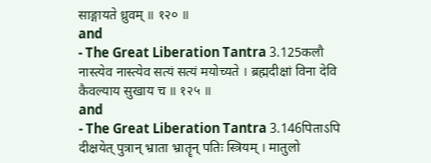साङ्गायते ध्रुवम् ॥ १२० ॥
and
- The Great Liberation Tantra 3.125कलौ नास्त्येव नास्त्येव सत्यं सत्यं मयोच्यते । ब्रह्मदीक्षां विना देवि कैवल्याय सुखाय च ॥ १२५ ॥
and
- The Great Liberation Tantra 3.146पिताऽपि दीक्षयेत् पुत्रान् भ्राता भ्रातॄन् पतिः स्त्रियम् । मातुलो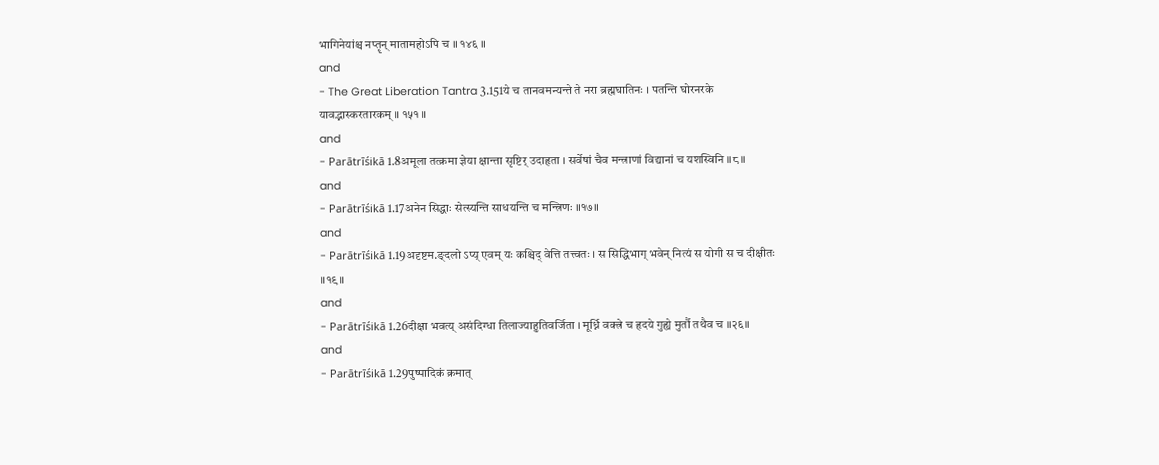भागिनेयांश्च नप्तॄन् मातामहोऽपि च ॥ १४६ ॥
and
- The Great Liberation Tantra 3.151ये च तानवमन्यन्ते ते नरा ब्रह्मघातिनः । पतन्ति घोरनरके यावद्भास्करतारकम् ॥ १५१ ॥
and
- Parātrīśikā 1.8अमूला तत्क्रमा ज्ञेया क्षान्ता सृष्टिर् उदाहृता । सर्वेषां चैव मन्त्राणां विद्यानां च यशस्विनि ॥८॥
and
- Parātrīśikā 1.17अनेन सिद्धाः सेत्स्यन्ति साधयन्ति च मन्त्रिणः ॥१७॥
and
- Parātrīśikā 1.19अदृष्टम.ङ्दलो ऽप्य् एवम् यः कश्चिद् वेत्ति तत्त्वतः । स सिद्धिभाग् भवेन् नित्यं स योगी स च दीक्षीतः ॥१९॥
and
- Parātrīśikā 1.26दीक्षा भवत्य् असंदिग्धा तिलाज्याहुतिवर्जिता । मूर्ध्नि वक्त्रे च हृदये गुह्ये मुर्तौ तथैव च ॥२६॥
and
- Parātrīśikā 1.29पुष्पादिकं क्रमात्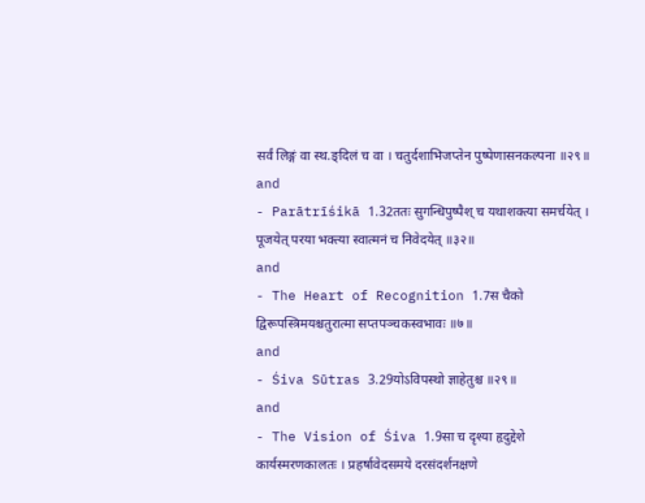सर्वं लिङ्गं वा स्थ.ङ्दिलं च वा । चतुर्दशाभिजप्तेन पुष्पेणासनकल्पना ॥२९॥
and
- Parātrīśikā 1.32ततः सुगन्धिपुष्पैश् च यथाशक्त्या समर्चयेत् । पूजयेत् परया भक्त्या स्वात्मनं च निवेदयेत् ॥३२॥
and
- The Heart of Recognition 1.7स चैको द्विरूपस्त्रिमयश्चतुरात्मा सप्तपञ्चकस्वभावः ॥७॥
and
- Śiva Sūtras 3.29योऽविपस्थो ज्ञाहेतुश्च ॥२९॥
and
- The Vision of Śiva 1.9सा च दृश्या हृदुद्देशे कार्यस्मरणकालतः । प्रहर्षावेदसमये दरसंदर्शनक्षणे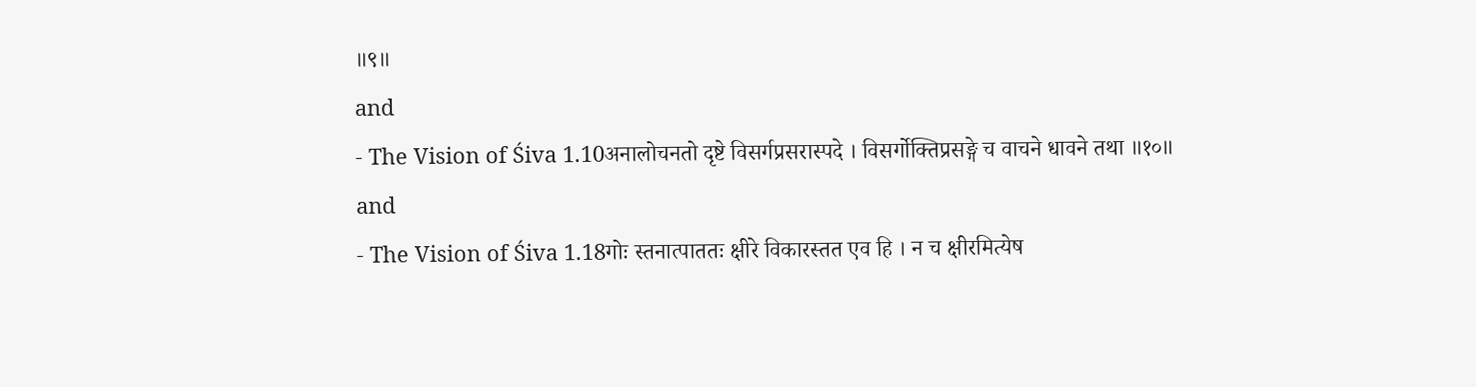॥९॥
and
- The Vision of Śiva 1.10अनालोचनतो दृष्टे विसर्गप्रसरास्पदे । विसर्गोक्तिप्रसङ्गे च वाचने धावने तथा ॥१०॥
and
- The Vision of Śiva 1.18गोः स्तनात्पाततः क्षीरे विकारस्तत एव हि । न च क्षीरमित्येष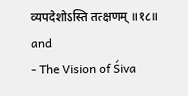व्यपदेशोऽस्ति तत्क्षणम् ॥१८॥
and
- The Vision of Śiva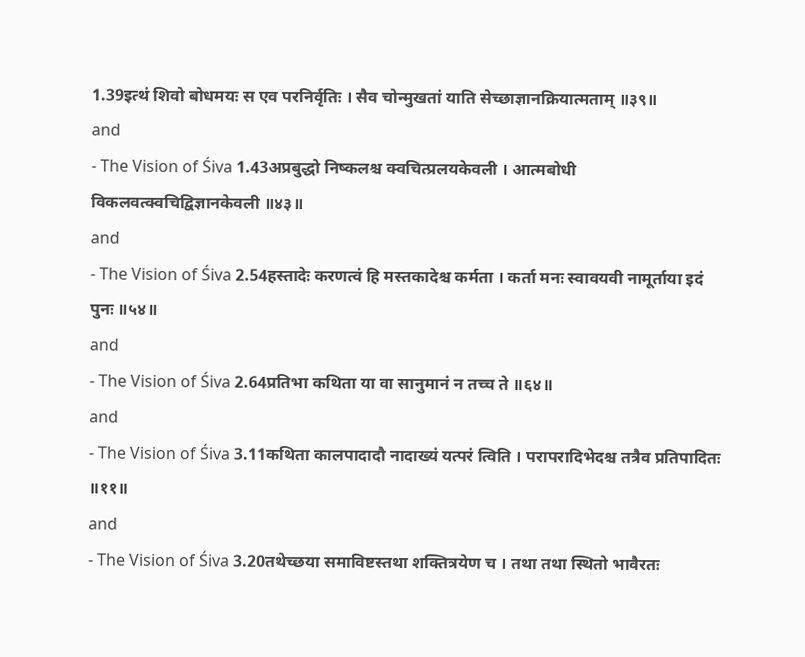1.39इत्थं शिवो बोधमयः स एव परनिर्वृतिः । सैव चोन्मुखतां याति सेच्छाज्ञानक्रियात्मताम् ॥३९॥
and
- The Vision of Śiva 1.43अप्रबुद्धो निष्कलश्च क्वचित्प्रलयकेवली । आत्मबोधी विकलवत्क्वचिद्विज्ञानकेवली ॥४३॥
and
- The Vision of Śiva 2.54हस्तादेः करणत्वं हि मस्तकादेश्च कर्मता । कर्ता मनः स्वावयवी नामूर्ताया इदं पुनः ॥५४॥
and
- The Vision of Śiva 2.64प्रतिभा कथिता या वा सानुमानं न तच्च ते ॥६४॥
and
- The Vision of Śiva 3.11कथिता कालपादादौ नादाख्यं यत्परं त्विति । परापरादिभेदश्च तत्रैव प्रतिपादितः ॥११॥
and
- The Vision of Śiva 3.20तथेच्छया समाविष्टस्तथा शक्तित्रयेण च । तथा तथा स्थितो भावैरतः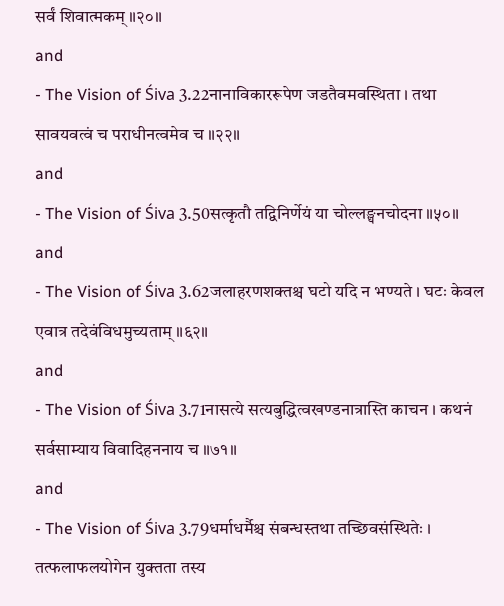सर्वं शिवात्मकम् ॥२०॥
and
- The Vision of Śiva 3.22नानाविकाररूपेण जडतैवमवस्थिता । तथा सावयवत्वं च पराधीनत्वमेव च ॥२२॥
and
- The Vision of Śiva 3.50सत्कृतौ तद्विनिर्णेयं या चोल्लङ्घनचोदना ॥५०॥
and
- The Vision of Śiva 3.62जलाहरणशक्तश्च घटो यदि न भण्यते । घटः केवल एवात्र तदेवंविधमुच्यताम् ॥६२॥
and
- The Vision of Śiva 3.71नासत्ये सत्यबुद्धित्वखण्डनात्रास्ति काचन । कथनं सर्वसाम्याय विवादिहननाय च ॥७१॥
and
- The Vision of Śiva 3.79धर्माधर्मैश्च संबन्धस्तथा तच्छिवसंस्थितेः । तत्फलाफलयोगेन युक्तता तस्य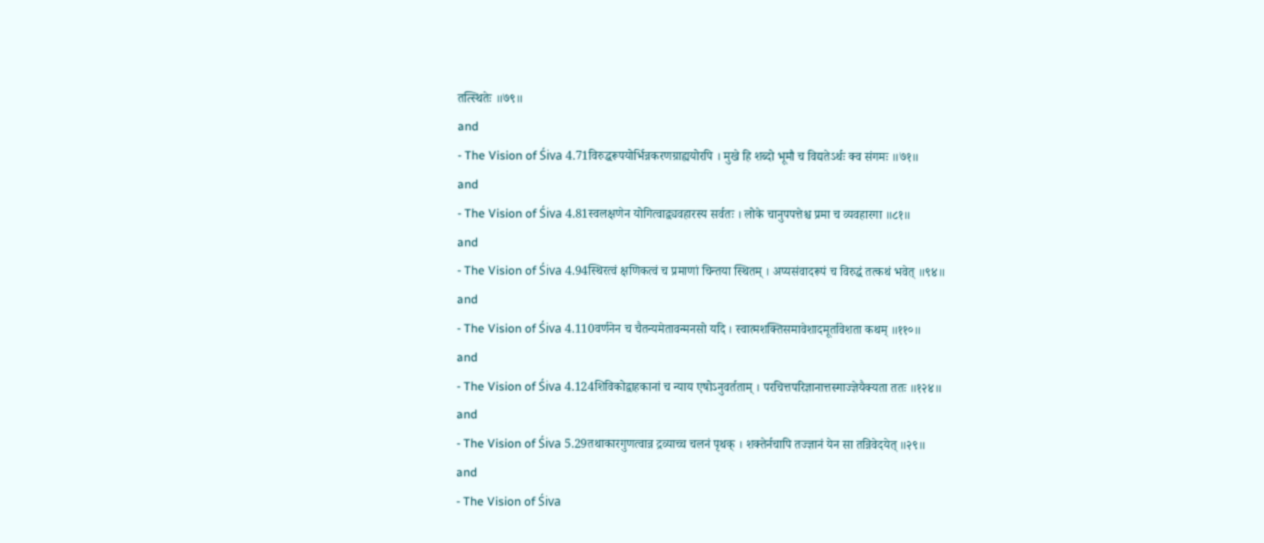तत्स्थितेः ॥७९॥
and
- The Vision of Śiva 4.71विरुद्धरूपयोर्भिन्नकरणग्राह्ययोरपि । मुखे हि शब्दो भूमौ च विद्यतेऽर्थः क्व संगमः ॥७१॥
and
- The Vision of Śiva 4.81स्वलक्षणेन योगित्वाद्व्यवहारस्य सर्वतः । लोके चानुपपत्तेश्च प्रमा च व्यवहारगा ॥८१॥
and
- The Vision of Śiva 4.94स्थिरत्वं क्षणिकत्वं च प्रमाणां चिन्तया स्थितम् । अप्यसंवादरूपं च विरुद्धं तत्कथं भवेत् ॥९४॥
and
- The Vision of Śiva 4.110वर्णनेन च चैतन्यमेतावन्मनसो यदि । स्वात्मशक्तिसमावेशादमूर्तावेशता कथम् ॥११०॥
and
- The Vision of Śiva 4.124शिविकोद्वाहकानां च न्याय एषोऽनुवर्तताम् । परचित्तपरिज्ञानात्तस्माज्ज्ञेयैक्यता ततः ॥१२४॥
and
- The Vision of Śiva 5.29तथाकारगुणत्वान्न द्रव्याच्च चलनं पृथक् । शक्तेर्नचापि तज्ज्ञानं येन सा तन्निवेदयेत् ॥२९॥
and
- The Vision of Śiva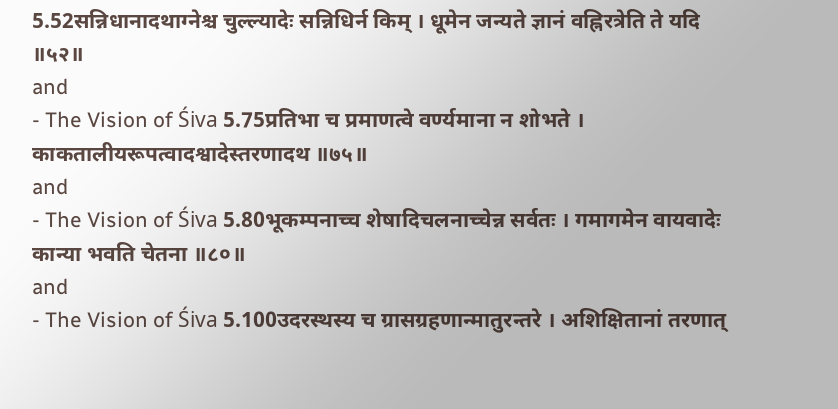5.52सन्निधानादथाग्नेश्च चुल्ल्यादेः सन्निधिर्न किम् । धूमेन जन्यते ज्ञानं वह्निरत्रेति ते यदि ॥५२॥
and
- The Vision of Śiva 5.75प्रतिभा च प्रमाणत्वे वर्ण्यमाना न शोभते । काकतालीयरूपत्वादश्वादेस्तरणादथ ॥७५॥
and
- The Vision of Śiva 5.80भूकम्पनाच्च शेषादिचलनाच्चेन्न सर्वतः । गमागमेन वायवादेः कान्या भवति चेतना ॥८०॥
and
- The Vision of Śiva 5.100उदरस्थस्य च ग्रासग्रहणान्मातुरन्तरे । अशिक्षितानां तरणात्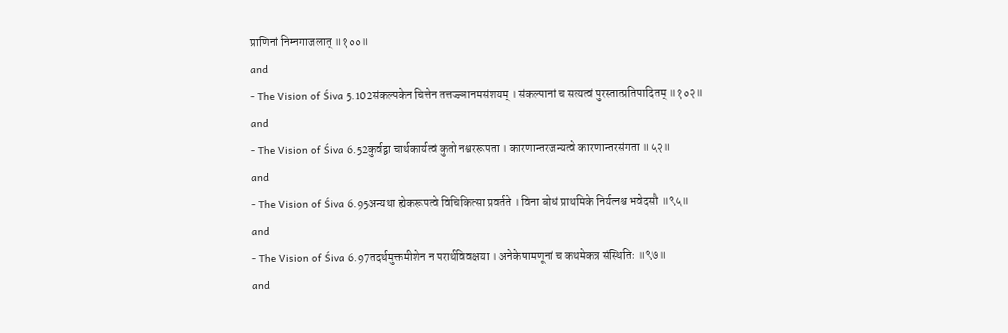प्राणिनां निम्नगाजलात् ॥१००॥
and
- The Vision of Śiva 5.102संकल्पकेन चित्तेन तत्तज्ज्ञानमसंशयम् । संकल्पानां च सत्यत्वं पुरस्तात्प्रतिपादितम् ॥१०२॥
and
- The Vision of Śiva 6.52कुर्वद्वा चार्थकार्यत्वं कुतो नश्वररूपता । कारणान्तरजन्यत्वे कारणान्तरसंगता ॥५२॥
and
- The Vision of Śiva 6.95अन्यथा ह्येकरूपत्वे विचिकित्सा प्रवर्तते । विना बोधं प्राथमिके निर्यत्नश्च भवेदसौ ॥९५॥
and
- The Vision of Śiva 6.97तदर्थमुक्तमीशेन न परार्थविवक्षया । अनेकेषामणूनां च कथमेकत्र संस्थितिः ॥९७॥
and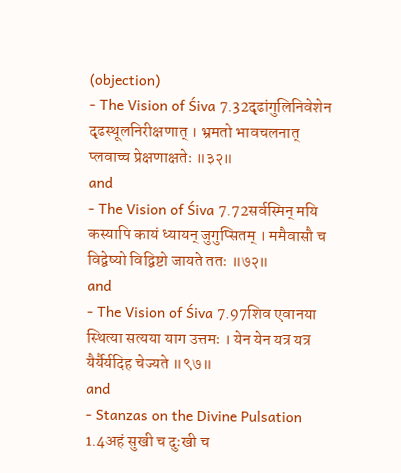(objection)
- The Vision of Śiva 7.32दृढांगुलिनिवेशेन दृढस्थूलनिरीक्षणात् । भ्रमतो भावचलनात् प्लवाच्च प्रेक्षणाक्षतेः ॥३२॥
and
- The Vision of Śiva 7.72सर्वस्मिन् मयि कस्यापि कायं ध्यायन् जुगुप्सितम् । ममैवासौ च विद्वेष्यो विद्विष्टो जायते ततः ॥७२॥
and
- The Vision of Śiva 7.97शिव एवानया स्थित्या सत्यया याग उत्तमः । येन येन यत्र यत्र यैर्यैर्यदिह चेज्यते ॥९७॥
and
- Stanzas on the Divine Pulsation 1.4अहं सुखी च दुःखी च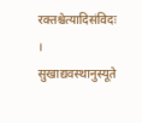रक्तश्चेत्यादिसंविदः । सुखाद्यवस्थानुस्यूते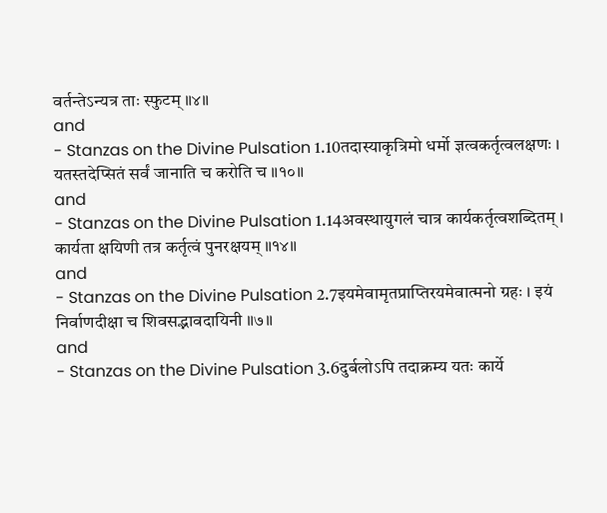वर्तन्तेऽन्यत्र ताः स्फुटम् ॥४॥
and
- Stanzas on the Divine Pulsation 1.10तदास्याकृत्रिमो धर्मो ज्ञत्वकर्तृत्वलक्षणः । यतस्तदेप्सितं सर्वं जानाति च करोति च ॥१०॥
and
- Stanzas on the Divine Pulsation 1.14अवस्थायुगलं चात्र कार्यकर्तृत्वशब्दितम् । कार्यता क्षयिणी तत्र कर्तृत्वं पुनरक्षयम् ॥१४॥
and
- Stanzas on the Divine Pulsation 2.7इयमेवामृतप्राप्तिरयमेवात्मनो ग्रहः । इयं निर्वाणदीक्षा च शिवसद्भावदायिनी ॥७॥
and
- Stanzas on the Divine Pulsation 3.6दुर्बलोऽपि तदाक्रम्य यतः कार्ये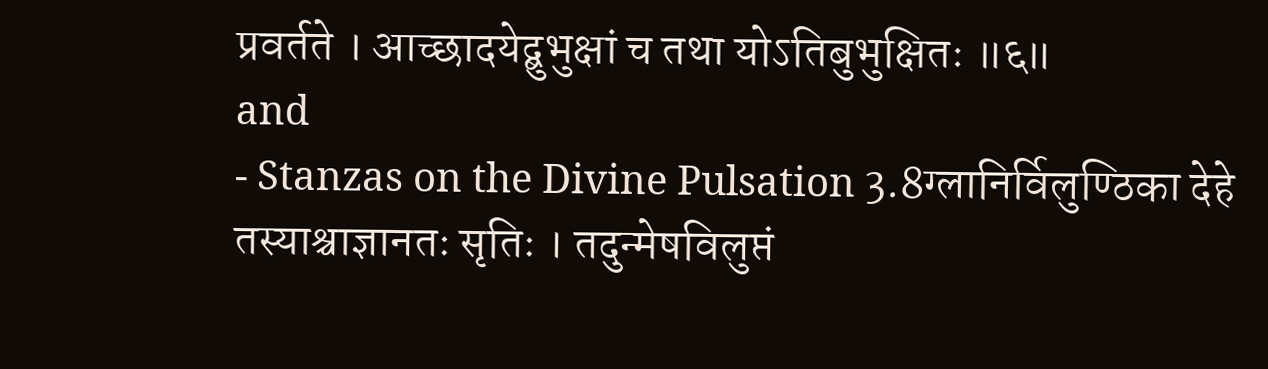प्रवर्तते । आच्छादयेद्बुभुक्षां च तथा योऽतिबुभुक्षितः ॥६॥
and
- Stanzas on the Divine Pulsation 3.8ग्लानिर्विलुण्ठिका देहे तस्याश्चाज्ञानतः सृतिः । तदुन्मेषविलुप्तं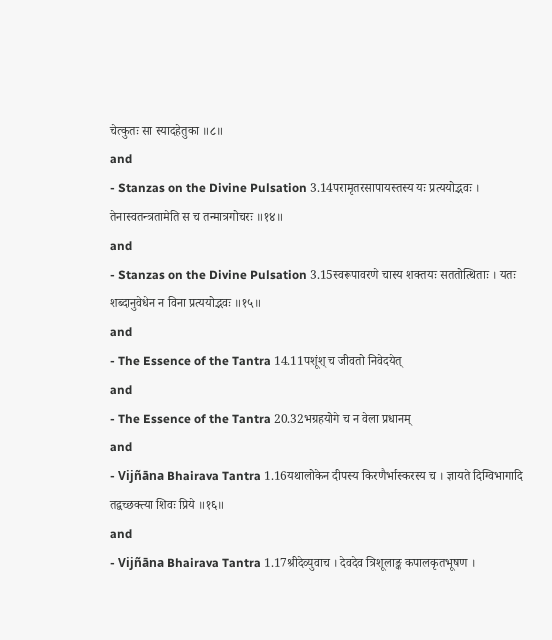चेत्कुतः सा स्यादहेतुका ॥८॥
and
- Stanzas on the Divine Pulsation 3.14परामृतरसापायस्तस्य यः प्रत्ययोद्भवः । तेनास्वतन्त्रतामेति स च तन्मात्रगोचरः ॥१४॥
and
- Stanzas on the Divine Pulsation 3.15स्वरूपावरणे चास्य शक्तयः सततोत्थिताः । यतः शब्दानुवेधेन न विना प्रत्ययोद्भवः ॥१५॥
and
- The Essence of the Tantra 14.11पशूंश् च जीवतो निवेदयेत्
and
- The Essence of the Tantra 20.32भग्रहयोगे च न वेला प्रधानम्
and
- Vijñāna Bhairava Tantra 1.16यथालोकेन दीपस्य किरणैर्भास्करस्य च । ज्ञायते दिग्विभागादि तद्वच्छक्त्या शिवः प्रिये ॥१६॥
and
- Vijñāna Bhairava Tantra 1.17श्रीदेव्युवाच । देवदेव त्रिशूलाङ्क कपालकृतभूषण ।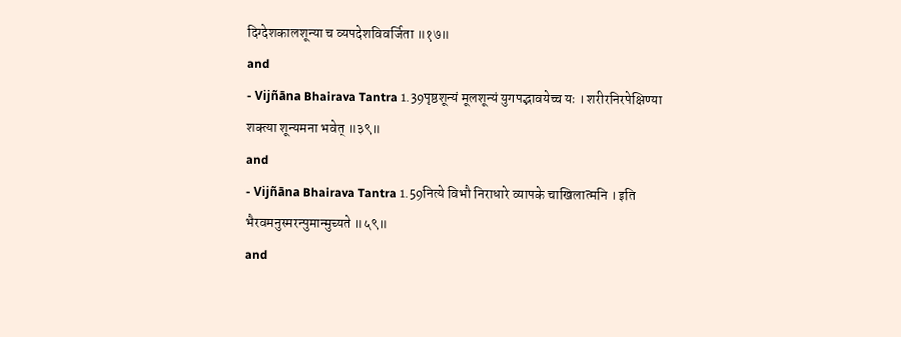दिग्देशकालशून्या च व्यपदेशविवर्जिता ॥१७॥
and
- Vijñāna Bhairava Tantra 1.39पृष्ठशून्यं मूलशून्यं युगपद्भावयेच्च यः । शरीरनिरपेक्षिण्या शक्त्या शून्यमना भवेत् ॥३९॥
and
- Vijñāna Bhairava Tantra 1.59नित्ये विभौ निराधारे व्यापके चाखिलात्मनि । इति भैरवमनुस्मरन्पुमान्मुच्यते ॥५९॥
and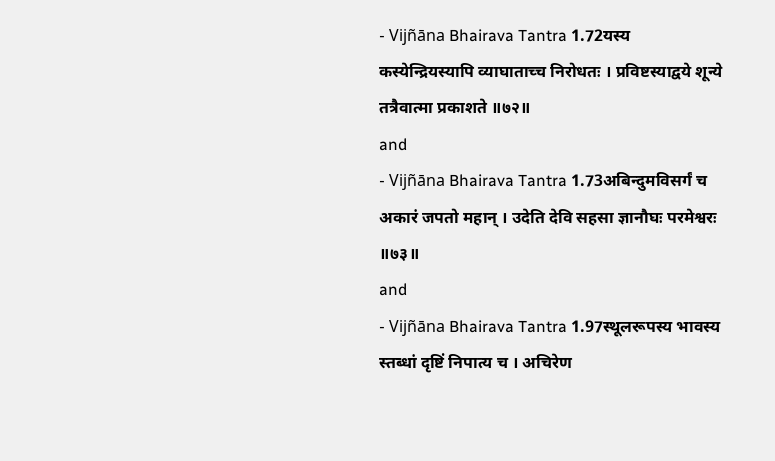- Vijñāna Bhairava Tantra 1.72यस्य कस्येन्द्रियस्यापि व्याघाताच्च निरोधतः । प्रविष्टस्याद्वये शून्ये तत्रैवात्मा प्रकाशते ॥७२॥
and
- Vijñāna Bhairava Tantra 1.73अबिन्दुमविसर्गं च अकारं जपतो महान् । उदेति देवि सहसा ज्ञानौघः परमेश्वरः ॥७३॥
and
- Vijñāna Bhairava Tantra 1.97स्थूलरूपस्य भावस्य स्तब्धां दृष्टिं निपात्य च । अचिरेण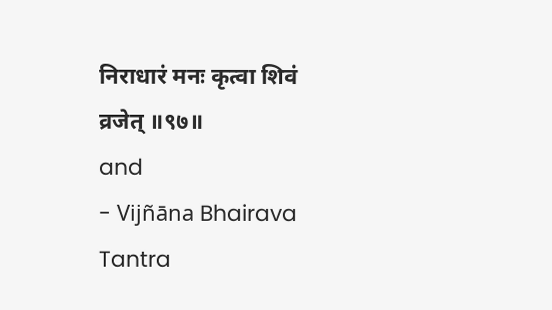निराधारं मनः कृत्वा शिवं व्रजेत् ॥९७॥
and
- Vijñāna Bhairava Tantra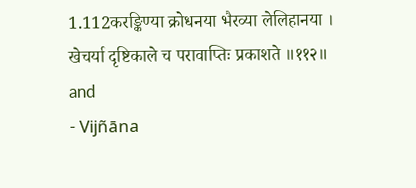1.112करङ्किण्या क्रोधनया भैरव्या लेलिहानया । खेचर्या दृष्टिकाले च परावाप्तिः प्रकाशते ॥११२॥
and
- Vijñāna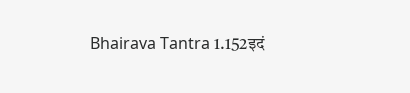Bhairava Tantra 1.152इदं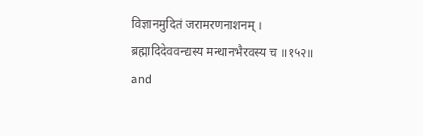विज्ञानमुदितं जरामरणनाशनम् । ब्रह्मादिदेववन्द्यस्य मन्थानभैरवस्य च ॥१५२॥
and